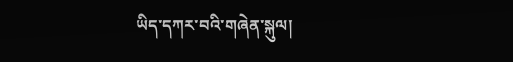ཡིད་དཀར་བའི་གཞེན་སྐུལ།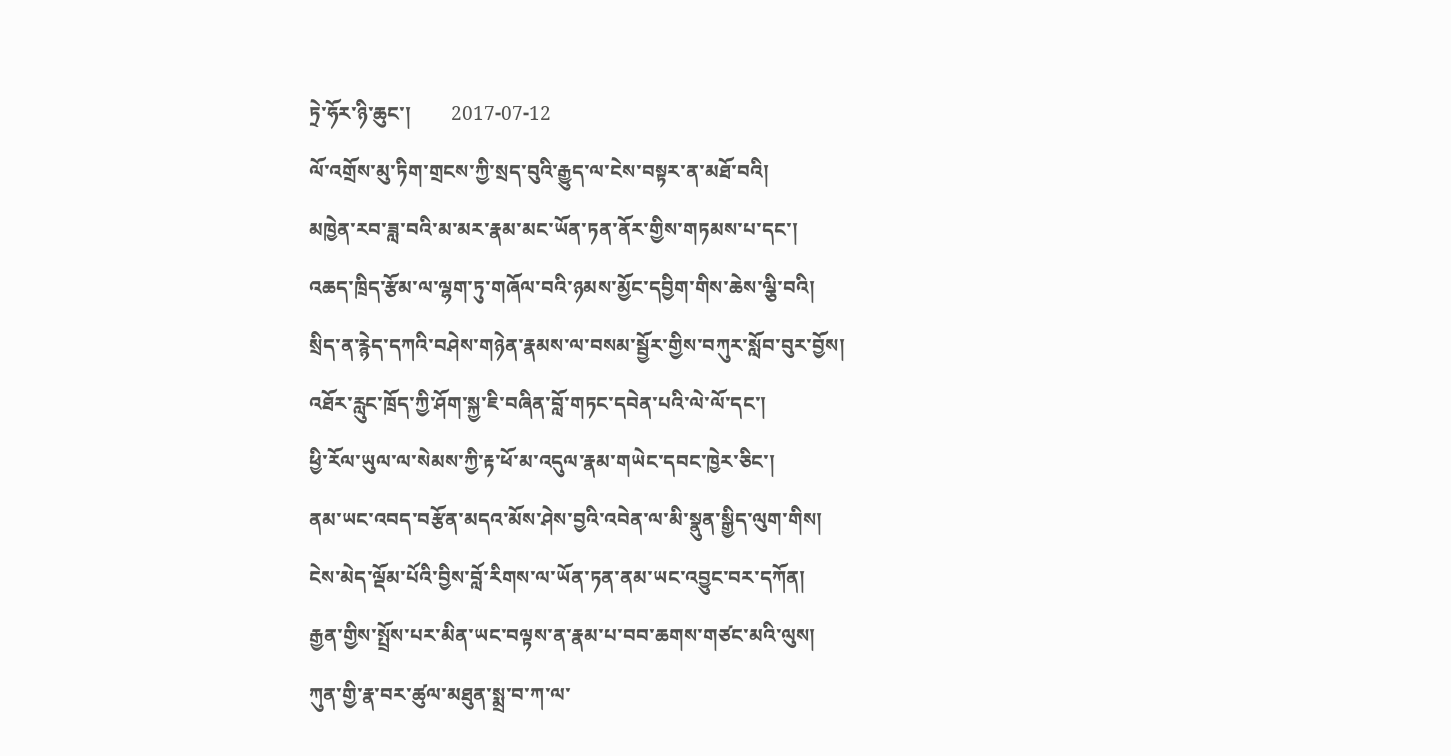ཏྲེ་ཧོར་ཉི་ཆུང་།        2017-07-12
ལོ་འགྲོས་མུ་ཏིག་གྲངས་ཀྱི་སྲད་བུའི་རྒྱུད་ལ་ངེས་བསྟར་ན་མཐོ་བའི།
མཁྱེན་རབ་ཟླ་བའི་མ་མར་རྣམ་མང་ཡོན་ཏན་ནོར་གྱིས་གཏམས་པ་དང་།
འཆད་ཁྲིད་རྩོམ་ལ་ལྷག་ཏུ་གཞོལ་བའི་ཉམས་མྱོང་དབྱིག་གིས་ཆེས་ལྕི་བའི།
སྲིད་ན་རྙེད་དཀའི་བཤེས་གཉེན་རྣམས་ལ་བསམ་སྦྱོར་གྱིས་བཀུར་སློབ་བུར་བྱོས།
འཐོར་རླུང་ཁྲོད་ཀྱི་ཤོག་སྐྱ་ཇི་བཞིན་བློ་གཏང་དབེན་པའི་ལེ་ལོ་དང་།
ཕྱི་རོལ་ཡུལ་ལ་སེམས་ཀྱི་རྟ་ཕོ་མ་འདུལ་རྣམ་གཡེང་དབང་ཁྱེར་ཅིང་།
ནམ་ཡང་འབད་བརྩོན་མདའ་མོས་ཤེས་བྱའི་འབེན་ལ་མི་སྣུན་སྒྱིད་ལུག་གིས།
ངེས་མེད་ལྡོམ་པོའི་བྱིས་བློ་རིགས་ལ་ཡོན་ཏན་ནམ་ཡང་འབྱུང་བར་དཀོན།
རྒྱན་གྱིས་སྤྲོས་པར་མིན་ཡང་བལྟས་ན་རྣམ་པ་བབ་ཆགས་གཙང་མའི་ལུས།
ཀུན་གྱི་རྣ་བར་ཚུལ་མཐུན་སྨྲ་བ་ཀ་ལ་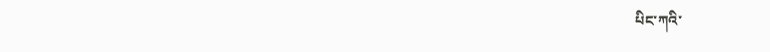པིང་ཀའི་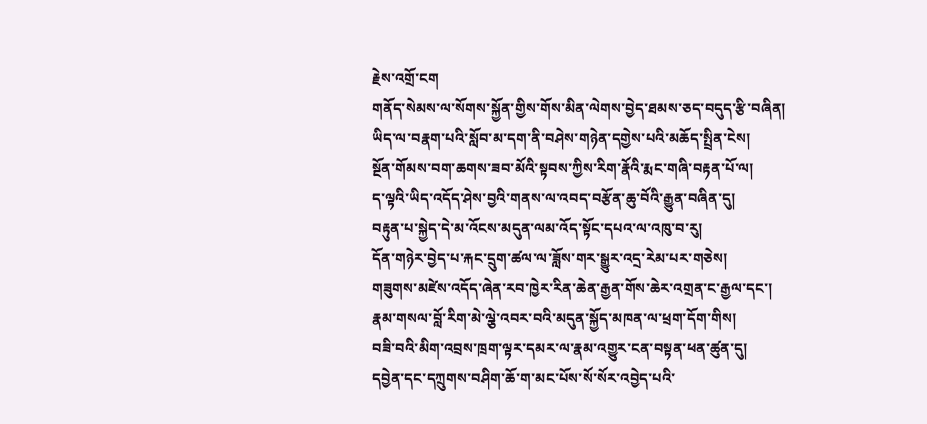རྗེས་འགྲོ་ངག
གནོད་སེམས་ལ་སོགས་སྐྱོན་གྱིས་གོས་མིན་ལེགས་བྱེད་ཐམས་ཅད་བདུད་རྩི་བཞིན།
ཡིད་ལ་བརྣག་པའི་སློབ་མ་དག་ནི་བཤེས་གཉེན་དགྱེས་པའི་མཆོད་སྤྲིན་ངེས།
སྔོན་གོམས་བག་ཆགས་ཟབ་མོའི་སྟབས་ཀྱིས་རིག་རྣོའི་རྨང་གཞི་བརྟན་པོ་ལ།
ད་ལྟའི་ཡིད་འདོད་ཤེས་བྱའི་གནས་ལ་འབད་བརྩོན་ཆུ་བོའི་རྒྱུན་བཞིན་དུ།
བརྟུན་པ་སྐྱེད་དེ་མ་འོངས་མདུན་ལམ་འོད་སྟོང་དཔའ་ལ་འཁུ་བ་རུ།
དོན་གཉེར་བྱེད་པ་རྐང་དྲུག་ཚལ་ལ་ཟློས་གར་སྒྱུར་འདྲ་རེམ་པར་གཅེས།
གཟུགས་མཛེས་འདོད་ཞེན་རབ་ཁྱེར་རིན་ཆེན་རྒྱན་གོས་ཆེར་འགྲན་ང་རྒྱལ་དང་།
རྣམ་གསལ་བློ་རིག་མེ་ལྕེ་འབར་བའི་མདུན་སྐྱོད་མཁན་ལ་ཕྲག་དོག་གིས།
བཟི་བའི་མིག་འབྲས་ཁྲག་ལྟར་དམར་ལ་རྣམ་འགྱུར་ངན་བསྟན་ཕན་ཚུན་དུ།
དབྱེན་དང་དཀྲུགས་བཤིག་ཆོ་ག་མང་པོས་སོ་སོར་འབྱེད་པའི་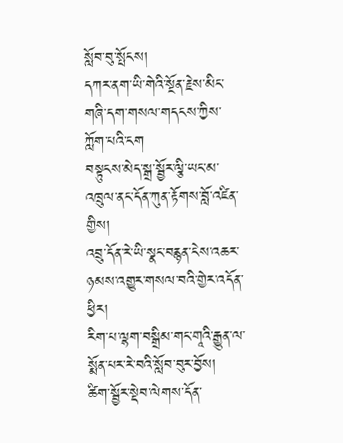སློབ་བུ་སྤོངས།
དཀར་ནག་ཡི་གེའི་སྔོན་རྗེས་མིང་གཞི་དག་གསལ་གདངས་ཀྱིས་ཀློག་པའི་ངག
བསྟུངས་མེད་སྒྲ་སྦྱོར་ལྕི་ཡང་མ་འཁྲུལ་ནང་དོན་ཀུན་རྟོགས་བློ་འཛིན་གྱིས།
འབྲུ་དོན་རེ་ཡི་སྣང་བརྙན་ངེས་འཆར་ཉམས་འགྱུར་གསལ་བའི་གྱེར་འདོན་ཕྱིར།
རིག་པ་ལྷག་བསྒྲིམ་གང་གཱའི་རྒྱུན་ལ་སྨོན་པར་རེ་བའི་སློབ་བུར་བྱོས།
ཚིག་སྦྱོར་སྡེབ་ལེགས་དོན་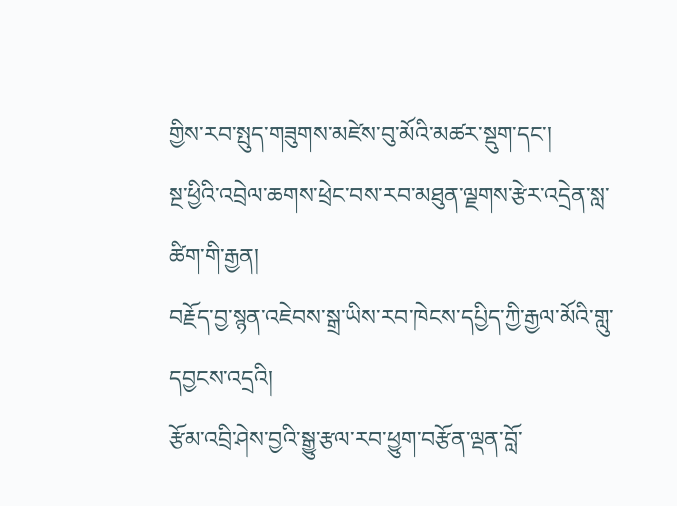གྱིས་རབ་སྤུད་གཟུགས་མཛེས་བུ་མོའི་མཚར་སྡུག་དང་།
སྔ་ཕྱིའི་འབྲེལ་ཆགས་ཕྲེང་བས་རབ་མཐུན་ལྗགས་རྩེར་འདྲེན་སླ་ཚིག་གི་རྒྱན།
བརྗོད་བྱ་སྙན་འཇེབས་སྒྲ་ཡིས་རབ་ཁེངས་དཔྱིད་ཀྱི་རྒྱལ་མོའི་གླུ་དབྱངས་འདྲའི།
རྩོམ་འབྲི་ཤེས་བྱའི་སྒྱུ་རྩལ་རབ་ཕྱུག་བརྩོན་ལྡན་བློ་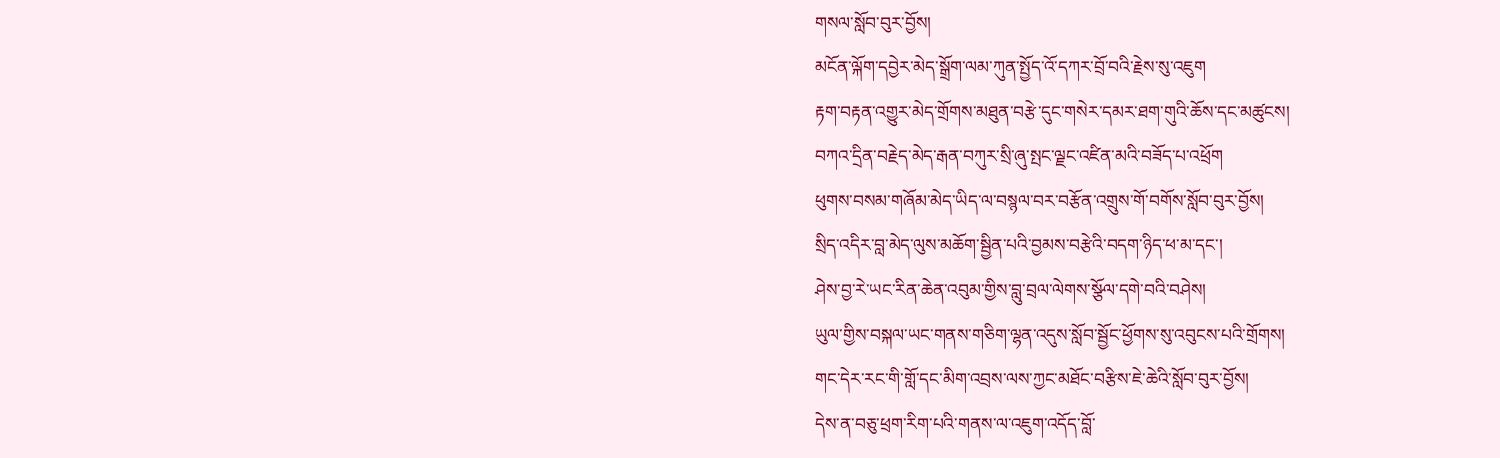གསལ་སློབ་བུར་བྱོས།
མངོན་ལྐོག་དབྱེར་མེད་སྒྲོག་ལམ་ཀུན་སྤྱོད་འོ་དཀར་བྲོ་བའི་རྗེས་སུ་འཇུག
རྟག་བརྟན་འགྱུར་མེད་གྲོགས་མཐུན་བརྩེ་དུང་གསེར་དམར་ཐག་གུའི་ཆོས་དང་མཚུངས།
བཀའ་དྲིན་བརྗེད་མེད་རྒན་བཀུར་སྲི་ཞུ་སྤང་ལྗང་འཛིན་མའི་བཟོད་པ་འཕྲོག
ཕུགས་བསམ་གཞོམ་མེད་ཡིད་ལ་བསྙལ་བར་བརྩོན་འགྲུས་གོ་བགོས་སློབ་བུར་བྱོས།
སྲིད་འདིར་བླ་མེད་ལུས་མཆོག་སྦྱིན་པའི་བྱམས་བརྩེའི་བདག་ཉིད་ཕ་མ་དང་།
ཤེས་བྱ་རེ་ཡང་རིན་ཆེན་འབུམ་གྱིས་བླུ་བྲལ་ལེགས་སྩོལ་དགེ་བའི་བཤེས།
ཡུལ་གྱིས་བསྐལ་ཡང་གནས་གཅིག་ལྷན་འདུས་སློབ་སྦྱོང་ཕྱོགས་སུ་འབུངས་པའི་གྲོགས།
གང་དེར་རང་གི་གློ་དང་མིག་འབྲས་ལས་ཀྱང་མཐོང་བརྩིས་ཇེ་ཆེའི་སློབ་བུར་བྱོས།
དེས་ན་བཅུ་ཕྲག་རིག་པའི་གནས་ལ་འཇུག་འདོད་བློ་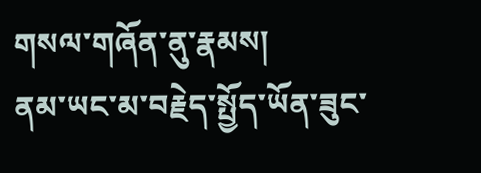གསལ་གཞོན་ནུ་རྣམས།
ནམ་ཡང་མ་བརྗེད་སྤྱོད་ཡོན་ཟུང་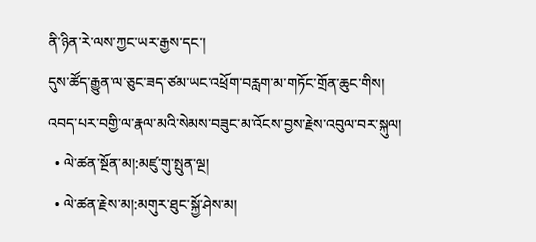ནི་ཉིན་རེ་ལས་ཀྱང་ཡར་རྒྱས་དང་།
དུས་ཚོད་རྒྱུན་ལ་ཅུང་ཟད་ཙམ་ཡང་འཕྲོག་བརླག་མ་གཏོང་གྲོན་ཆུང་གིས།
འབད་པར་བགྱི་ལ་རྣལ་མའི་སེམས་བཟུང་མ་འོངས་བྱས་རྗེས་འབུལ་བར་སྐུལ།
  • ལེ་ཚན་སྔོན་མ།:མཛུ་གུ་སྤུན་ལྔ།
  • ལེ་ཚན་རྗེས་མ།:མགུར་ཐུང་སྐྱོ་ཤེས་མ།